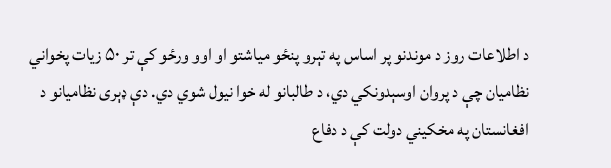د اطلاعات روز د موندنو پر اساس په تېرو پنځو مياشتو او اوو ورځو کې تر ۵۰ زيات پخواني نظاميان چې د پروان اوسېدونکي دي، د طالبانو له خوا نيول شوي دي. دې ډېری نظاميانو د افغانستان په مخکيني دولت کې د دفاع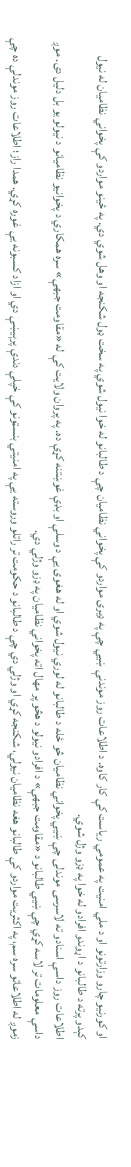او کورنيو چارو وزارتونو او د ملي امنيت په عمومي رياست کې کار کاوه. د اطلاعات روز موندنې ښیي چې په ډیری مواردو کې پخواني نظاميان چې د طالبانو له خوا نيول شوي په سخت ډول شکنجه او وهل شوي دي. په ځينو مواردو کې پخواني نظاميان له نيول کېدو پرته د طالبانو د اړوندو افرادو له خوا په ډزو وژل شوي.
اطلاعات روز داسې اسنادو ته لاسرسی موندلی چې ښيي پخواني نظاميان څو ځله د طالبانو له لوري نيول شوي او له هغوی يې د وسلې او بډې غوښتنه کړې ده. په پروان ولايت کې له «مقاومت جبهې» سره همکاري د پخوانيو نظاميانو د نيولو يو بل دليل دی. موږ داسې معلومات تر لاسه کړي چې ښيي طالبانو د «مقاومت جبهې» د افرادو نيولو د هڅو پر مهال اته پخواني نظاميان په ډزو وژلي دي.
زموږ له اطلاعاتو سره سم، په اکثريت مواردو کې طالبانو هغه نظاميان نيولي، شکنجه کړي او وژلي دي چې د طالبانو د حکومت تر راتلو وروسته يې په امنيتي بنسټونو کې خپلې دندې پرېيښې دي او ازاد کسبونه يې غوره کړي. همدا راز؛ اطلاعات روز موندلې ده چې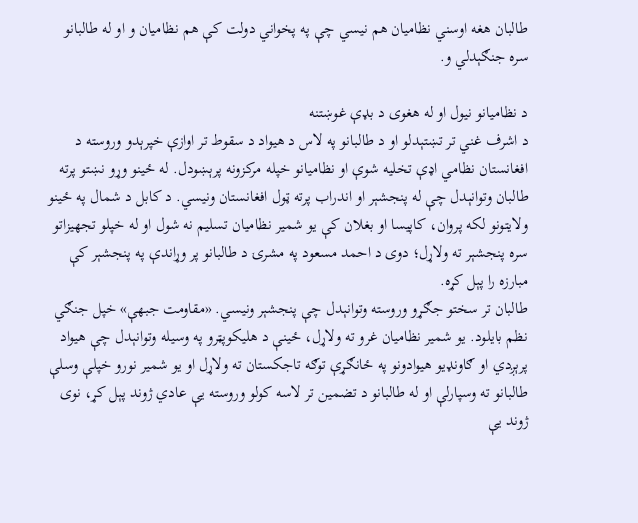طالبان هغه اوسني نظاميان هم نيسي چې په پخواني دولت کې هم نظاميان و او له طالبانو سره جنګېدلي و.

د نظاميانو نيول او له هغوی د بډې غوښتنه
د اشرف غني تر تښتېدلو او د طالبانو په لاس د هيواد د سقوط تر اوازې خپرېدو وروسته د افغانستان نظامي اډې تخليه شوې او نظاميانو خپله مرکزونه پرېښودل. له ځينو وړو نښتو پرته طالبان وتوانېدل چې له پنجشېر او اندراب پرته ټول افغانستان ونيسي. د کابل د شمال په ځينو ولايتونو لکه پروان، کاپيسا او بغلان کې يو شمير نظاميان تسليم نه شول او له خپلو تجهيزاتو سره پنجشېر ته ولاړل؛ دوی د احمد مسعود په مشرۍ د طالبانو پر وړاندې په پنجشېر کې مبارزه را پېل کړه.
طالبان تر سختو جګړو وروسته وتوانېدل چې پنجشېر ونيسي. «مقاومت جبهې» خپل جنګي نظم بايلود. يو شمير نظاميان غرو ته ولاړل، ځينې د هليکوپټرو په وسيله وتوانېدل چې هيواد پرېږدي او ګاونډيو هيوادونو په ځانګړې توګه تاجکستان ته ولاړل او يو شمير نورو خپلې وسلې طالبانو ته وسپارلې او له طالبانو د تضمين تر لاسه کولو وروسته يې عادي ژوند پېل کړ، نوی ژوند يې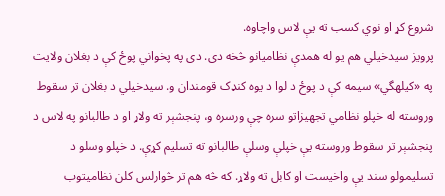شروع کړ او نوي کسب ته يې لاس واچاوه.
پرويز سيدخيلي هم يو له همدې نظاميانو څخه دی. دی په پخواني پوځ کې د بغلان ولايت په «کيلهگي» سيمه کې د پوځ د لوا د يوه کنډک قومندان و. سيدخيلي د بغلان تر سقوط وروسته له خپلو نظامي تجهيزاتو سره چې ورسره و، پنجشېر ته ولاړ او د طالبانو په لاس د پنجشېر تر سقوط وروسته يې خپلې وسلې طالبانو ته تسليم کړې. د خپلو وسلو د تسليمولو سند يې واخيست او کابل ته ولاړ. که څه هم تر څوارلس کلن نظاميتوب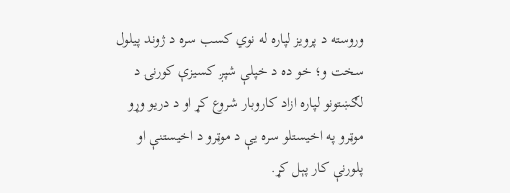وروسته د پرويز لپاره له نوي کسب سره د ژوند پيلول سخت و؛ خو ده د خپلې شپږ کسيزې کورنۍ د لګښتونو لپاره ازاد کاروبار شروع کړ او د دریو وړو موټرو په اخيستلو سره يې د موټرو د اخيستنې او پلورنې کار پېل کړ.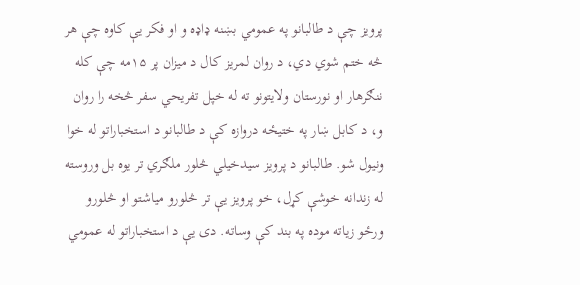پرويز چې د طالبانو په عمومي بښنه ډاډه و او فکر يې کاوه چې هر څه ختم شوي دي، د روان لمريز کال د ميزان پر ۱۵مه چې کله ننګرهار او نورستان ولايتونو ته له خپل تفريحي سفر څخه را روان و، د کابل ښار په ختیځه دروازه کې د طالبانو د استخباراتو له خوا ونيول شو. طالبانو د پرويز سيدخيلي څلور ملګري تر يوه بل وروسته له زندانه خوشې کړل، خو پرويز يې تر څلورو مياشتو او څلورو ورځو زياته موده په بند کې وساته. دی يې د استخباراتو له عمومي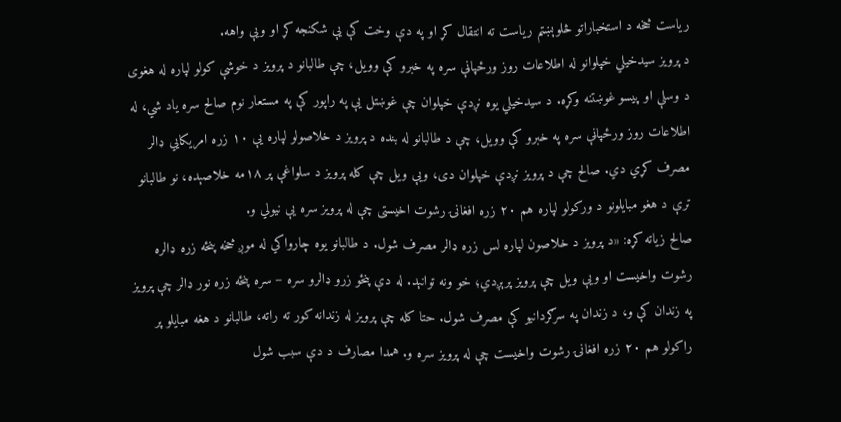رياست څخه د استخباراتو څلوېښتم رياست ته انتقال کړ او په دې وخت کې يې شکنجه کړ او ويې واهه.
د پرويز سيدخيلي خپلوانو له اطلاعات روز ورځپاڼې سره په خبرو کې وويل، چې طالبانو د پرويز د خوشې کولو لپاره له هغوی د وسلې او پيسو غوښتنه وکړه. د سيدخيلي يوه نږدې خپلوان چې غوښتل يې په راپور کې په مستعار نوم صالح سره ياد شي، له اطلاعات روز ورځپاڼې سره په خبرو کې وويل، چې د طالبانو له بنده د پرويز د خلاصولو لپاره يې ۱۰ زره امريکايي ډالر مصرف کړي دي. صالح چې د پرويز نږدې خپلوان دی، ويې ويل چې کله پرويز د سلواغې پر ۱۸مه خلاصېده، نو طالبانو ترې د هغو مبايلونو د ورکولو لپاره هم ۲۰ زره افغانۍ رشوت اخيستی چې له پرويز سره يې نيولي و.
صالح زياته کړه: «د پرويز د خلاصون لپاره لس زره ډالر مصرف شول. د طالبانو يوه چارواکي له موږ څخه پنځه زره ډالره رشوت واخيست او ويې ويل چې پرويز پرېږدي؛ خو ونه توانېد. له دې پنځو زرو ډالرو سره – سره پنځه زره نور ډالر چې پرويز په زندان کې و، د زندان په سرګردانيو کې مصرف شول. حتا کله چې پرويز له زندانه کور ته راته، طالبانو د هغه مبايلو پر راکولو هم ۲۰ زره افغانۍ رشوت واخیست چې له پرويز سره و. همدا مصارف د دې سبب شول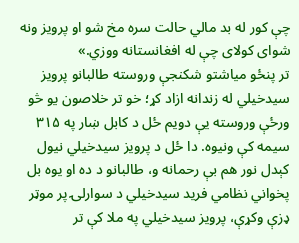چې کور له بد مالي حالت سره مخ شو او پرويز ونه شوای کولای چې له افغانستانه ووزي.»
تر پنځو مياشتو شکنجې وروسته طالبانو پرويز سيدخيلي له زندانه ازاد کړ؛ خو تر خلاصون يو څو ورځې وروسته يې دويم ځل د کابل ښار په ۳۱۵ سيمه کې ونيوه. دا ځل د پرويز سيدخيلي نيول کېدل نور هم بې رحمانه و، طالبانو د ده او يوه بل پخواني نظامي فريد سيدخيلي د سوارلۍ پر موټر ډزې وکړې، پرويز سيدخيلي په ملا کې تر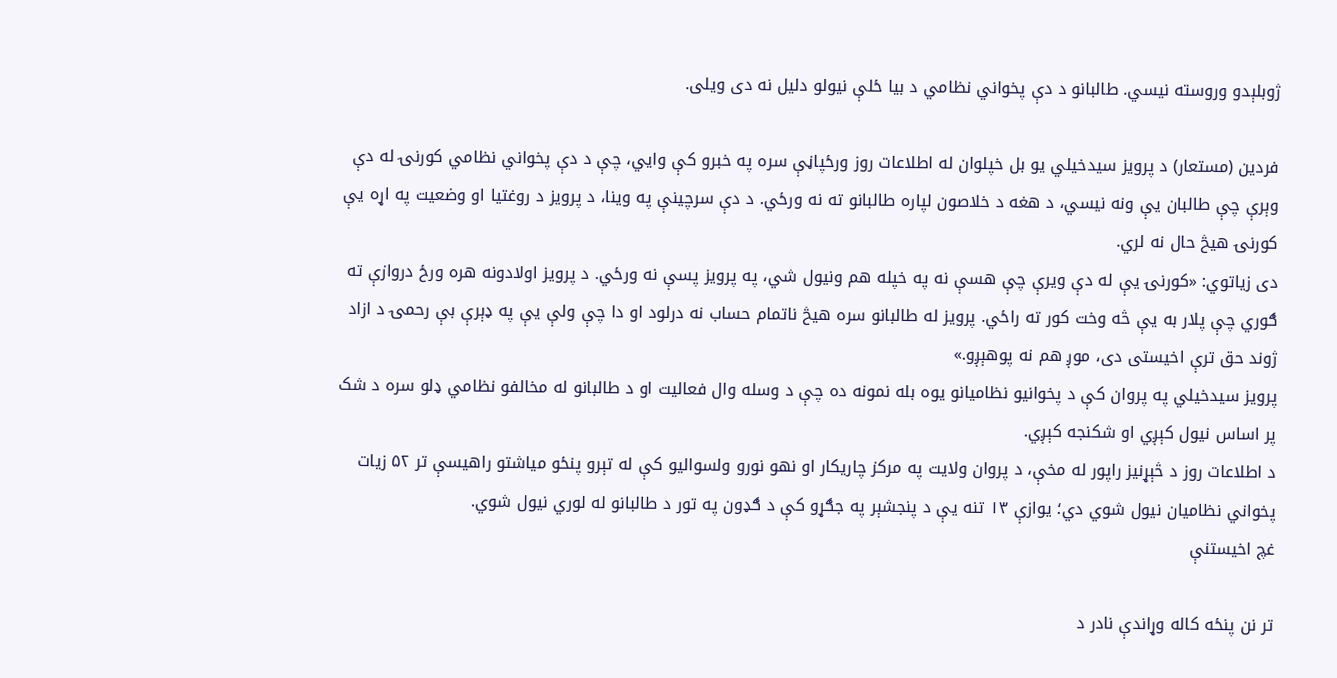ژوبلېدو وروسته نيسي. طالبانو د دې پخواني نظامي د بيا ځلې نيولو دليل نه دی ویلی.

فردين (مستعار) د پرويز سيدخيلي يو بل خپلوان له اطلاعات روز ورځپاڼې سره په خبرو کې وايي، چې د دې پخواني نظامي کورنۍ له دې وېرې چې طالبان يې ونه نيسي، د هغه د خلاصون لپاره طالبانو ته نه ورځي. د دې سرچينې په وينا، د پرويز د روغتيا او وضعيت په اړه يې کورنۍ هيڅ حال نه لري.
دی زياتوي: «کورنۍ يې له دې ويرې چې هسې نه په خپله هم ونيول شي، په پرويز پسې نه ورځي. د پرويز اولادونه هره ورځ دروازې ته ګوري چې پلار به يې څه وخت کور ته راځي. پرويز له طالبانو سره هيڅ ناتمام حساب نه درلود او دا چې ولې يې په ډېرې بې رحمۍ د ازاد ژوند حق ترې اخيستی دی، موږ هم نه پوهېږو.»
پرويز سيدخيلي په پروان کې د پخوانيو نظاميانو يوه بله نمونه ده چې د وسله وال فعاليت او د طالبانو له مخالفو نظامي ډلو سره د شک پر اساس نيول کېږي او شکنجه کېږي.
د اطلاعات روز د څېړنيز راپور له مخې، د پروان ولایت په مرکز چاريکار او نهو نورو ولسواليو کې له تېرو پنځو مياشتو راهيسې تر ۵۲ زيات پخواني نظاميان نيول شوي دي؛ يوازې ۱۳ تنه يې د پنجشېر په جګړو کې د ګډون په تور د طالبانو له لوري نيول شوي.
غچ اخيستنې

تر نن پنځه کاله وړاندې نادر د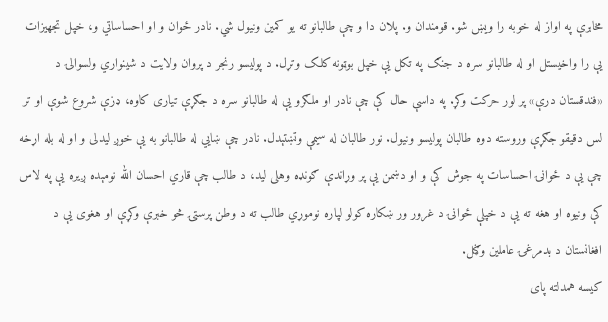مخابرې په اواز له خوبه را ويښ شو. قومندان و. پلان دا و چې طالبانو ته يو کمين ونيول شي. نادر ځوان و او احساساتي و، خپل تجهيزات يې را واخيستل او له طالبانو سره د جنګ په تکل يې خپل بوټونه کلک وتړل. د پوليسو رنجر د پروان ولايت د شينواري ولسوالۍ د «فندقستان درې» پر لور حرکت وکړ. په داسې حال کې چې نادر او ملګرو يې له طالبانو سره د جګړې تياری کاوه، ډزې شروع شوې او تر لس دقيقو جګړې وروسته دوه طالبان پوليسو ونيول. نور طالبان له سيمې وتښتېدل. نادر چې ښايي له طالبانو به يې خوږ ليدلی و او له بله اړخه چې يې د ځوانۍ احساسات په جوش کې و او دښمن يې پر وړاندې ګونډه وهلی ليد، د طالب چې قاري احسان الله نومېده ږيره يې په لاس کې ونيوه او هغه ته يې د خپلې ځوانۍ د غرور ور ښکاره کولو لپاره نوموړي طالب ته د وطن پرستۍ څو خبرې وکړې او هغوی يې د افغانستان د بدمرغۍ عاملين وګڼل.
کيسه همدلته پای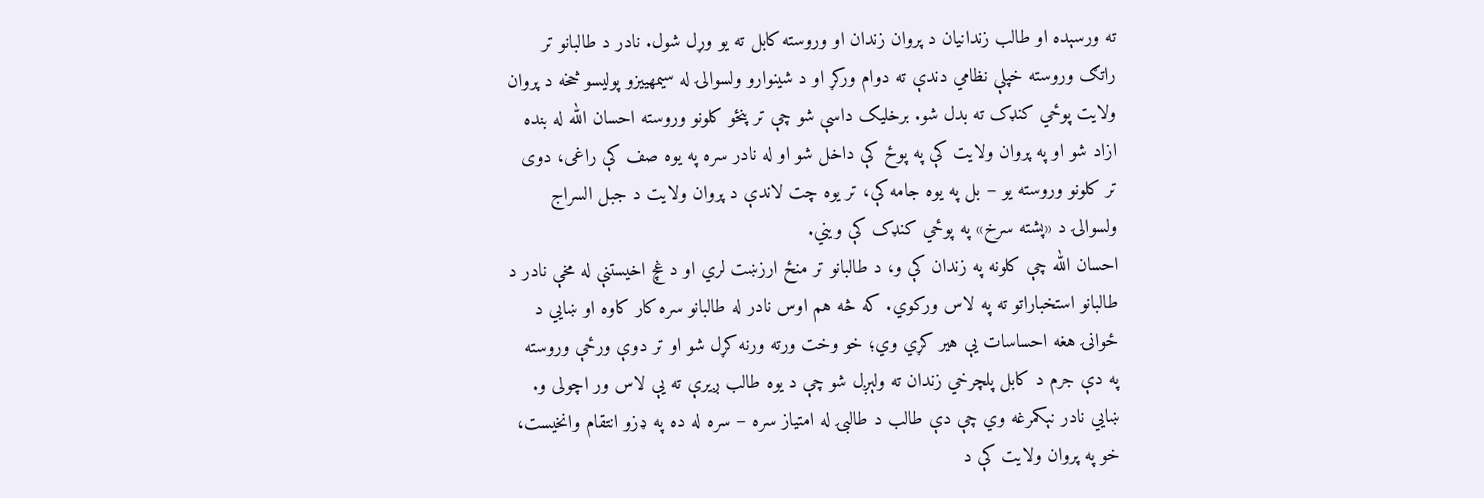ته ورسېده او طالب زندانيان د پروان زندان او وروسته کابل ته يو وړل شول. نادر د طالبانو تر راتګ وروسته خپلې نظامي دندې ته دوام ورکړ او د شينوارو ولسوالۍ له سيمهييزو پوليسو څخه د پروان ولايت پوځي کنډک ته بدل شو. برخليک داسې شو چې تر پنځو کلونو وروسته احسان الله له بنده ازاد شو او په پروان ولايت کې په پوځ کې داخل شو او له نادر سره په يوه صف کې راغی، دوی تر کلونو وروسته يو – بل په يوه جامه کې، تر يوه چت لاندې د پروان ولايت د جبل السراج ولسوالۍ د «پشته سرخ» په پوځي کنډک کې ويني.
احسان الله چې کلونه په زندان کې و، د طالبانو تر منځ ارزښت لري او د غچ اخيستنې له مخې نادر د طالبانو استخباراتو ته په لاس ورکوي. که څه هم اوس نادر له طالبانو سره کار کاوه او ښايي د ځوانۍ هغه احساسات يې هير کړي وي؛ خو وخت ورته ورنه کړل شو او تر دوې ورځې وروسته په دې جرم د کابل پلچرخي زندان ته ولېږل شو چې د يوه طالب ږيرې ته يې لاس ور اچولی و.
ښايي نادر نېکمرغه وي چې دې طالب د طالبۍ له امتياز سره – سره له ده په ډزو انتقام وانخيست، خو په پروان ولايت کې د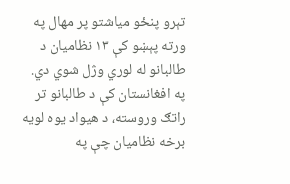تېرو پنځو مياشتو پر مهال په ورته پېښو کې ۱۳ نظاميان د طالبانو له لوري وژل شوي دي.
په افغانستان کې د طالبانو تر راتګ وروسته، د هيواد يوه لويه برخه نظاميان چې په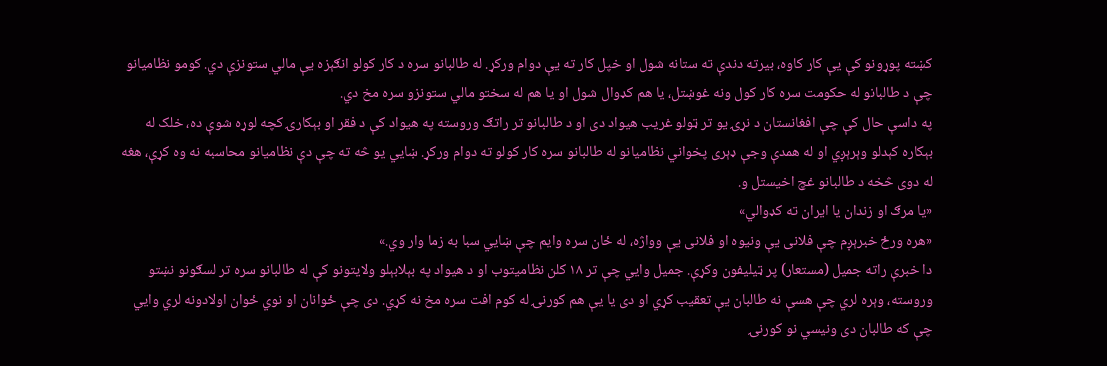کښته پوړونو کې يې کار کاوه، بيرته دندې ته ستانه شول او خپل کار ته يې دوام ورکړ. له طالبانو سره د کار کولو انګېزه يې مالي ستونزې دي. کومو نظاميانو چې د طالبانو له حکومت سره کار کول ونه غوښتل، يا هم کډوال شول او يا هم له سختو مالي ستونزو سره مخ دي.
په داسې حال کې چې افغانستان د نړۍ يو تر ټولو غريب هيواد دی او د طالبانو تر راتګ وروسته په هيواد کې د فقر او بېکارۍ کچه لوړه شوې ده، خلک له بېکاره کېدلو وېرېږي او له همدې وجې ډېری پخواني نظاميانو له طالبانو سره کار کولو ته دوام ورکړ. ښايي يو څه ته چې دې نظاميانو محاسبه نه وه کړې، هغه له دوی څخه د طالبانو غچ اخيستل و.
«يا مرګ او زندان يا ايران ته کډوالي»
«هره ورځ خبرېږم چې فلانی يې ونيوه او فلانی يې وواژه، له ځان سره وايم چې ښايي سبا به زما وار وي.»
دا خبرې راته جميل (مستعار) پر ټیليفون وکړې. جميل وايي چې تر ۱۸ کلن نظاميتوب او د هيواد په بېلابېلو ولايتونو کې له طالبانو سره تر لسګونو نښتو وروسته، وېره لري چې هسې نه طالبان يې تعقيب کړي او دی يا يې هم کورنۍ له کوم افت سره مخ نه کړي. دی چې ځوانان او نوي ځوان اولادونه لري وايي چې که طالبان دی ونيسي نو کورنۍ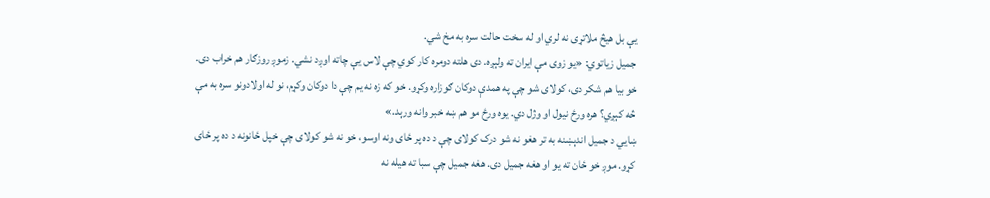يې بل هيڅ ملاتړی نه لري او له سخت حالت سره به مخ شي.
جميل زياتوي: «يو زوی مې ايران ته ولېږه. دی هلته دومره کار کوي چې لاس يې چاته اوږد نشي. زموږ روزګار هم خراب دی. خو بيا هم شکر دی، کولای شو چې په همدې دوکان ګوزاره وکړو. خو که زه نه يم چې دا دوکان وکړم، نو له اولادونو سره به مې څه کېږي؟ هره ورځ نيول او وژل دي. يوه ورځ مو هم ښه خبر وانه ورېد.»
ښايي د جميل اندېښنه به تر هغو نه شو درک کولای چې د ده پر ځای ونه اوسو، خو نه شو کولای چې خپل ځانونه د ده پر ځای کړو. موږ خو ځان ته يو او هغه جميل دی. هغه جميل چې سبا ته هيله نه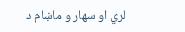لري او سهار و ماښام د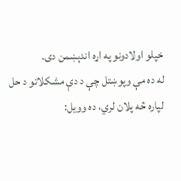خپلو اولادونو په اړه اندېښمن دی.
له ده مې وپوښتل چې د دې مشکلاتو د حل لپاره څه پلان لري، ده وويل: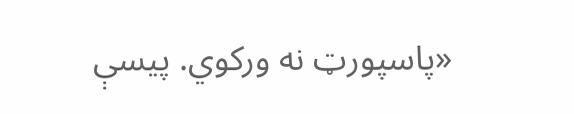«پاسپورټ نه ورکوي. پيسې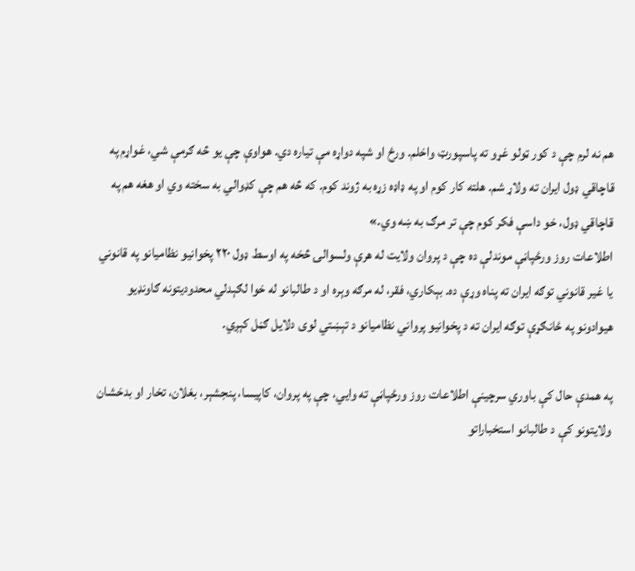هم نه لرم چې د کور ټولو غړو ته پاسپورټ واخلم. ورځ او شپه دواړه مې تياره دي. هواوې چې يو څه ګرمې شي، غواړم په قاچاقي ډول ايران ته ولاړ شم. هلته کار کوم او په ډاډه زړه به ژوند کوم. که څه هم چې کډوالي به سخته وي او هغه هم په قاچاقي ډول، خو داسې فکر کوم چې تر مرګ به ښه وي.»
اطلاعات روز ورځپاڼې موندلې ده چې د پروان ولايت له هرې ولسوالۍ څخه په اوسط ډول ۲۲۰ پخوانيو نظاميانو په قانوني يا غير قانوني توګه ايران ته پناه وړې ده. بېکاري، فقر، له مرګه وېره او د طالبانو له خوا لګېدلي محدوديتونه ګاونډيو هيوادونو په ځانګړې توګه ايران ته د پخوانيو پرواني نظاميانو د تېښتي لوی دلايل ګڼل کېږي.

په همدې حال کې باوري سرچينې اطلاعات روز ورځپاڼې ته وايي، چې په پروان، کاپيسا، پنجشېر، بغلان، تخار او بدخشان ولايتونو کې د طالبانو استخباراتو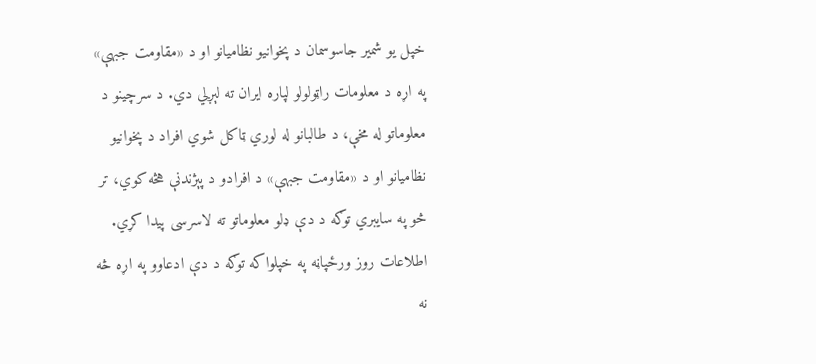خپل يو شمير جاسوسمان د پخوانيو نظاميانو او د «مقاومت جبهې» په اړه د معلومات راټولولو لپاره ايران ته لېږلي دي. د سرچينو د معلوماتو له مخې، د طالبانو له لوري ټاکل شوي افراد د پخوانيو نظاميانو او د «مقاومت جبهې» د افرادو د پېژندنې هڅه کوي، تر څو په سايبري توګه د دې ډلو معلوماتو ته لاسرسی پيدا کړي. اطلاعات روز ورځپاڼه په خپلواکه توګه د دې ادعاوو په اړه څه نه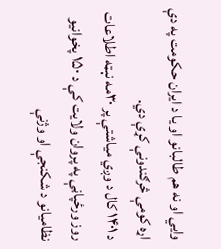وايي او نه هم طالبانو او يا د ايران حکومت په دې اړه کومې څرګندونې کړې دي.
د ۱۴۰۱ کال د وږي مياشتې پر ۳۰مه نېټه اطلاعات روز ورځپاڼې په پروان ولايت کې د ۱۵۰ پخوانيو نظاميانو د شکنجې او وژنې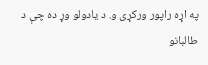په اړه راپور ورکړی و. د يادولو وړ ده چې د طالبانو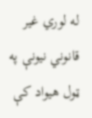له لوري غير قانوني نيونې په ټول هيواد کې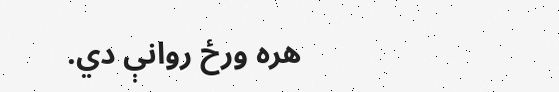هره ورځ روانې دي.